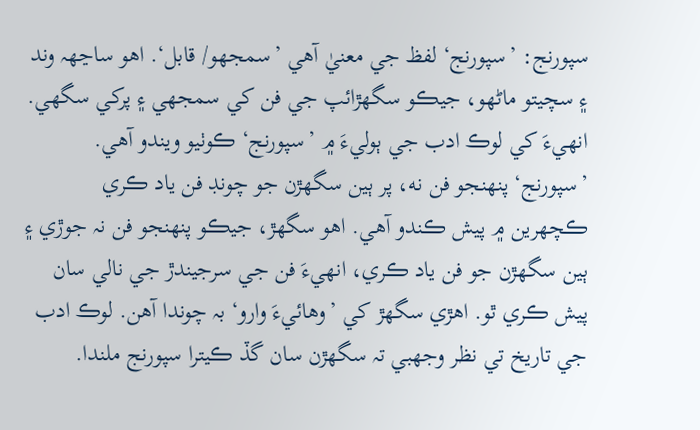سپورنج: ’سپورنج‘ لفظ جي معنيٰ آهي ’سمجهو/ قابل‘. اهو ساڃھہ وند ۽ سچيتو ماڻهو، جيڪو سگهڙائپ جي فن کي سمجهي ۽ پرکي سگهي. انهيءَ کي لوڪ ادب جي ٻوليءَ ۾ ’سپورنج‘ ڪوٺيو ويندو آهي. ’سپورنج‘ پنهنجو فن نه، پر ٻين سگهڙن جو چونڊ فن ياد ڪري ڪچهرين ۾ پيش ڪندو آهي. اهو سگهڙ، جيڪو پنهنجو فن نہ جوڙي ۽ ٻين سگهڙن جو فن ياد ڪري، انهيءَ فن جي سرجيندڙ جي نالي سان پيش ڪري ٿو. اهڙي سگهڙ کي ’وهائيءَ وارو‘ بہ چوندا آهن. لوڪ ادب جي تاريخ تي نظر وجهبي تہ سگهڙن سان گڏ ڪيترا سپورنج ملندا.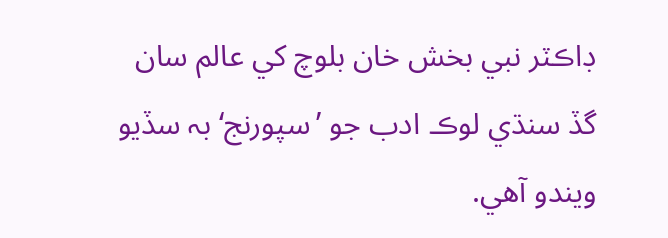ڊاڪٽر نبي بخش خان بلوچ کي عالم سان گڏ سنڌي لوڪ ادب جو ’سپورنج‘ بہ سڏيو ويندو آهي.